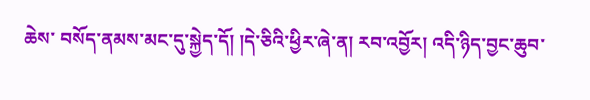ཆེས་ བསོད་ནམས་མང་དུ་སྐྱེད་དོ། །དེ་ཅིའི་ཕྱིར་ཞེ་ན། རབ་འབྱོར། འདི་ཉིད་བྱང་ཆུབ་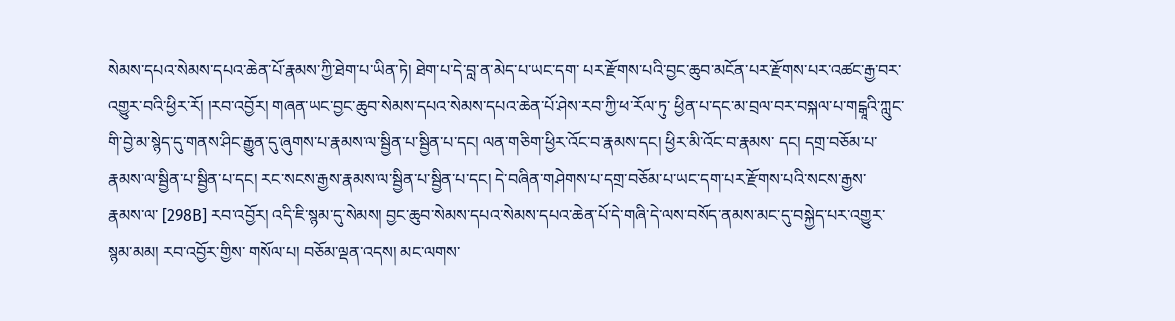སེམས་དཔའ་སེམས་དཔའ་ཆེན་པོ་རྣམས་ཀྱི་ཐེག་པ་ཡིན་ཏེ། ཐེག་པ་དེ་བླ་ན་མེད་པ་ཡང་དག་ པར་རྫོགས་པའི་བྱང་ཆུབ་མངོན་པར་རྫོགས་པར་འཚང་རྒྱ་བར་འགྱུར་བའི་ཕྱིར་རོ། །རབ་འབྱོར། གཞན་ཡང་བྱང་ཆུབ་སེམས་དཔའ་སེམས་དཔའ་ཆེན་པོ་ཤེས་རབ་ཀྱི་ཕ་རོལ་ཏུ་ ཕྱིན་པ་དང་མ་བྲལ་བར་བསྐལ་པ་གངྒཱའི་ཀླུང་གི་བྱེ་མ་སྙེད་དུ་གནས་ཤིང་རྒྱུན་དུ་ཞུགས་པ་རྣམས་ལ་སྦྱིན་པ་སྦྱིན་པ་དང། ལན་གཅིག་ཕྱིར་འོང་བ་རྣམས་དང། ཕྱིར་མི་འོང་བ་རྣམས་ དང། དགྲ་བཅོམ་པ་རྣམས་ལ་སྦྱིན་པ་སྦྱིན་པ་དང། རང་སངས་རྒྱས་རྣམས་ལ་སྦྱིན་པ་སྦྱིན་པ་དང། དེ་བཞིན་གཤེགས་པ་དགྲ་བཅོམ་པ་ཡང་དག་པར་རྫོགས་པའི་སངས་རྒྱས་རྣམས་ལ་ [298B] རབ་འབྱོར། འདི་ཇི་སྙམ་དུ་སེམས། བྱང་ཆུབ་སེམས་དཔའ་སེམས་དཔའ་ཆེན་པོ་དེ་གཞི་དེ་ལས་བསོད་ནམས་མང་དུ་བསྐྱེད་པར་འགྱུར་སྙམ་མམ། རབ་འབྱོར་གྱིས་ གསོལ་པ། བཅོམ་ལྡན་འདས། མང་ལགས་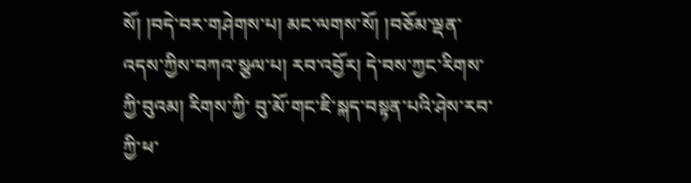སོ། །བདེ་བར་གཤེགས་པ། མང་ལགས་སོ། །བཅོམ་ལྡན་འདས་ཀྱིས་བཀའ་སྩལ་པ། རབ་འབྱོར། དེ་བས་ཀྱང་རིགས་ཀྱི་བུའམ། རིགས་ཀྱི་ བུ་མོ་གང་ཇི་སྐད་བསྟན་པའི་ཤེས་རབ་ཀྱི་ཕ་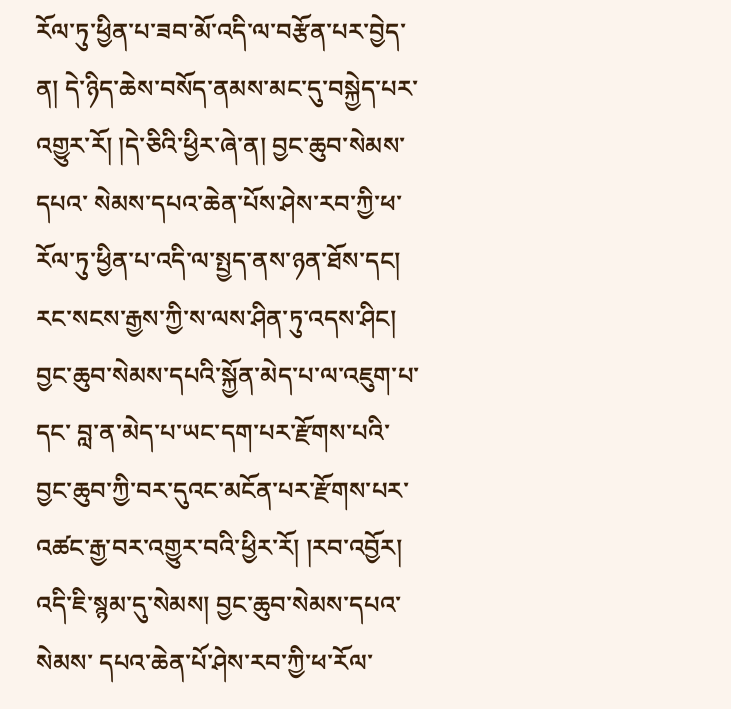རོལ་ཏུ་ཕྱིན་པ་ཟབ་མོ་འདི་ལ་བརྩོན་པར་བྱེད་ན། དེ་ཉིད་ཆེས་བསོད་ནམས་མང་དུ་བསྐྱེད་པར་འགྱུར་རོ། །དེ་ཅིའི་ཕྱིར་ཞེ་ན། བྱང་ཆུབ་སེམས་དཔའ་ སེམས་དཔའ་ཆེན་པོས་ཤེས་རབ་ཀྱི་ཕ་རོལ་ཏུ་ཕྱིན་པ་འདི་ལ་སྤྱད་ནས་ཉན་ཐོས་དང། རང་སངས་རྒྱས་ཀྱི་ས་ལས་ཤིན་ཏུ་འདས་ཤིང། བྱང་ཆུབ་སེམས་དཔའི་སྐྱོན་མེད་པ་ལ་འཇུག་པ་དང་ བླ་ན་མེད་པ་ཡང་དག་པར་རྫོགས་པའི་བྱང་ཆུབ་ཀྱི་བར་དུའང་མངོན་པར་རྫོགས་པར་འཚང་རྒྱ་བར་འགྱུར་བའི་ཕྱིར་རོ། །རབ་འབྱོར། འདི་ཇི་སྙམ་དུ་སེམས། བྱང་ཆུབ་སེམས་དཔའ་སེམས་ དཔའ་ཆེན་པོ་ཤེས་རབ་ཀྱི་ཕ་རོལ་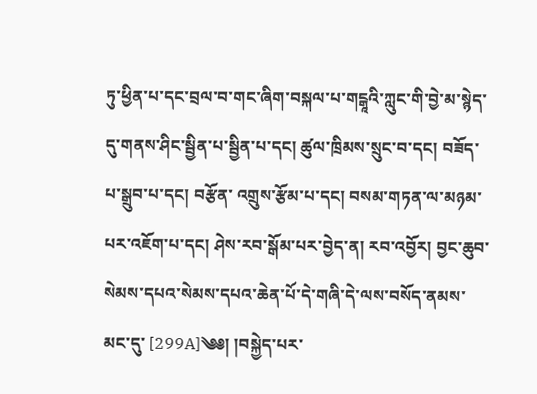ཏུ་ཕྱིན་པ་དང་བྲལ་བ་གང་ཞིག་བསྐལ་པ་གངྒཱའི་ཀླུང་གི་བྱེ་མ་སྙེད་དུ་གནས་ཤིང་སྦྱིན་པ་སྦྱིན་པ་དང། ཚུལ་ཁྲིམས་སྲུང་བ་དང། བཟོད་པ་སྒྲུབ་པ་དང། བརྩོན་ འགྲུས་རྩོམ་པ་དང། བསམ་གཏན་ལ་མཉམ་པར་འཇོག་པ་དང། ཤེས་རབ་སྒོམ་པར་བྱེད་ན། རབ་འབྱོར། བྱང་ཆུབ་སེམས་དཔའ་སེམས་དཔའ་ཆེན་པོ་དེ་གཞི་དེ་ལས་བསོད་ནམས་མང་དུ་ [299A]༄༅། །བསྐྱེད་པར་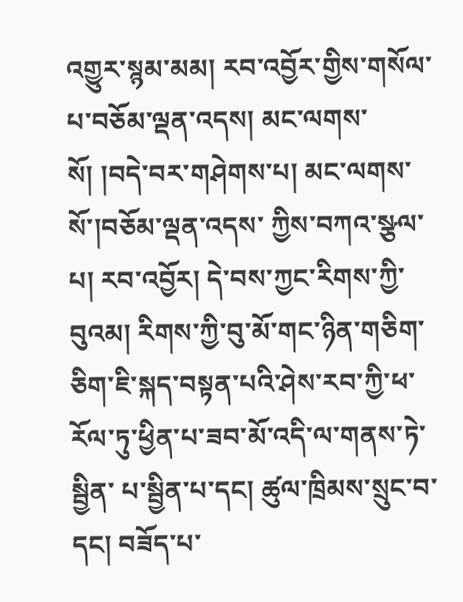འགྱུར་སྙམ་མམ། རབ་འབྱོར་གྱིས་གསོལ་པ་བཅོམ་ལྡན་འདས། མང་ལགས་སོ། །བདེ་བར་གཤེགས་པ། མང་ལགས་སོ་།བཅོམ་ལྡན་འདས་ ཀྱིས་བཀའ་སྩལ་པ། རབ་འབྱོར། དེ་བས་ཀྱང་རིགས་ཀྱི་བུའམ། རིགས་ཀྱི་བུ་མོ་གང་ཉིན་གཅིག་ཅིག་ཇི་སྐད་བསྟན་པའི་ཤེས་རབ་ཀྱི་ཕ་རོལ་ཏུ་ཕྱིན་པ་ཟབ་མོ་འདི་ལ་གནས་ཏེ་སྦྱིན་ པ་སྦྱིན་པ་དང། ཚུལ་ཁྲིམས་སྲུང་བ་དང། བཟོད་པ་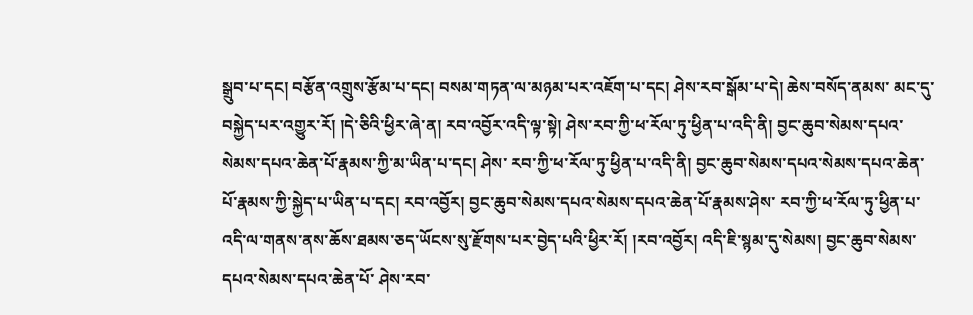སྒྲུབ་པ་དང། བརྩོན་འགྲུས་རྩོམ་པ་དང། བསམ་གཏན་ལ་མཉམ་པར་འཇོག་པ་དང། ཤེས་རབ་སྒོམ་པ་དེ། ཆེས་བསོད་ནམས་ མང་དུ་བསྐྱེད་པར་འགྱུར་རོ། །དེ་ཅིའི་ཕྱིར་ཞེ་ན། རབ་འབྱོར་འདི་ལྟ་སྟེ། ཤེས་རབ་ཀྱི་ཕ་རོལ་ཏུ་ཕྱིན་པ་འདི་ནི། བྱང་ཆུབ་སེམས་དཔའ་སེམས་དཔའ་ཆེན་པོ་རྣམས་ཀྱི་མ་ཡིན་པ་དང། ཤེས་ རབ་ཀྱི་ཕ་རོལ་ཏུ་ཕྱིན་པ་འདི་ནི། བྱང་ཆུབ་སེམས་དཔའ་སེམས་དཔའ་ཆེན་པོ་རྣམས་ཀྱི་སྐྱེད་པ་ཡིན་པ་དང། རབ་འབྱོར། བྱང་ཆུབ་སེམས་དཔའ་སེམས་དཔའ་ཆེན་པོ་རྣམས་ཤེས་ རབ་ཀྱི་ཕ་རོལ་ཏུ་ཕྱིན་པ་འདི་ལ་གནས་ནས་ཆོས་ཐམས་ཅད་ཡོངས་སུ་རྫོགས་པར་བྱེད་པའི་ཕྱིར་རོ། །རབ་འབྱོར། འདི་ཇི་སྙམ་དུ་སེམས། བྱང་ཆུབ་སེམས་དཔའ་སེམས་དཔའ་ཆེན་པོ་ ཤེས་རབ་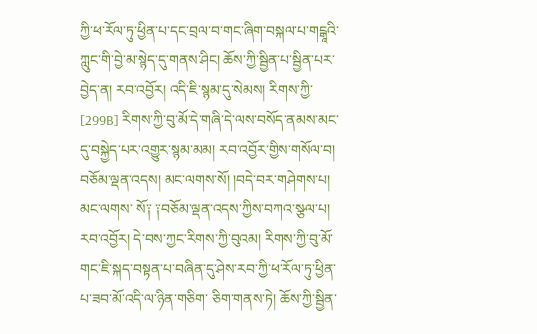ཀྱི་ཕ་རོལ་ཏུ་ཕྱིན་པ་དང་བྲལ་བ་གང་ཞིག་བསྐལ་པ་གངྒཱའི་ཀླུང་གི་བྱེ་མ་སྙེད་དུ་གནས་ཤིང། ཆོས་ཀྱི་སྦྱིན་པ་སྦྱིན་པར་བྱེད་ན། རབ་འབྱོར། འདི་ཇི་སྙམ་དུ་སེམས། རིགས་ཀྱི་ [299B] རིགས་ཀྱི་བུ་མོ་དེ་གཞི་དེ་ལས་བསོད་ནམས་མང་དུ་བསྐྱེད་པར་འགྱུར་སྙམ་མམ། རབ་འབྱོར་གྱིས་གསོལ་བ། བཅོམ་ལྡན་འདས། མང་ལགས་སོ། །བདེ་བར་གཤེགས་པ། མང་ལགས་ སོ༑ ༑བཅོམ་ལྡན་འདས་ཀྱིས་བཀའ་སྩལ་པ། རབ་འབྱོར། དེ་བས་ཀྱང་རིགས་ཀྱི་བུའམ། རིགས་ཀྱི་བུ་མོ་གང་ཇི་སྐད་བསྟན་པ་བཞིན་དུ་ཤེས་རབ་ཀྱི་ཕ་རོལ་ཏུ་ཕྱིན་པ་ཟབ་མོ་འདི་ལ་ཉིན་གཅིག་ ཅིག་གནས་ཏེ། ཆོས་ཀྱི་སྦྱིན་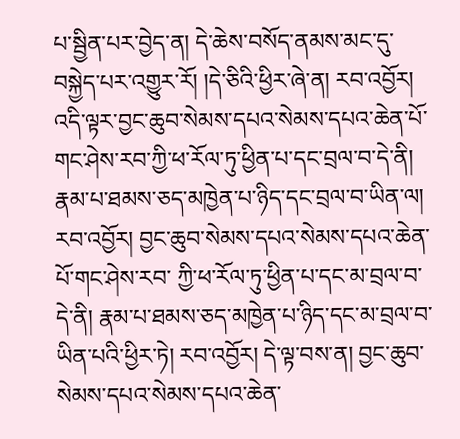པ་སྦྱིན་པར་བྱེད་ན། དེ་ཆེས་བསོད་ནམས་མང་དུ་བསྐྱེད་པར་འགྱུར་རོ། །དེ་ཅིའི་ཕྱིར་ཞེ་ན། རབ་འབྱོར། འདི་ལྟར་བྱང་ཆུབ་སེམས་དཔའ་སེམས་དཔའ་ཆེན་པོ་ གང་ཤེས་རབ་ཀྱི་ཕ་རོལ་ཏུ་ཕྱིན་པ་དང་བྲལ་བ་དེ་ནི། རྣམ་པ་ཐམས་ཅད་མཁྱེན་པ་ཉིད་དང་བྲལ་བ་ཡིན་ལ། རབ་འབྱོར། བྱང་ཆུབ་སེམས་དཔའ་སེམས་དཔའ་ཆེན་པོ་གང་ཤེས་རབ་ ཀྱི་ཕ་རོལ་ཏུ་ཕྱིན་པ་དང་མ་བྲལ་བ་དེ་ནི། རྣམ་པ་ཐམས་ཅད་མཁྱེན་པ་ཉིད་དང་མ་བྲལ་བ་ཡིན་པའི་ཕྱིར་ཏེ། རབ་འབྱོར། དེ་ལྟ་བས་ན། བྱང་ཆུབ་སེམས་དཔའ་སེམས་དཔའ་ཆེན་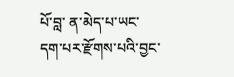པོ་བླ་ ན་མེད་པ་ཡང་དག་པར་རྫོགས་པའི་བྱང་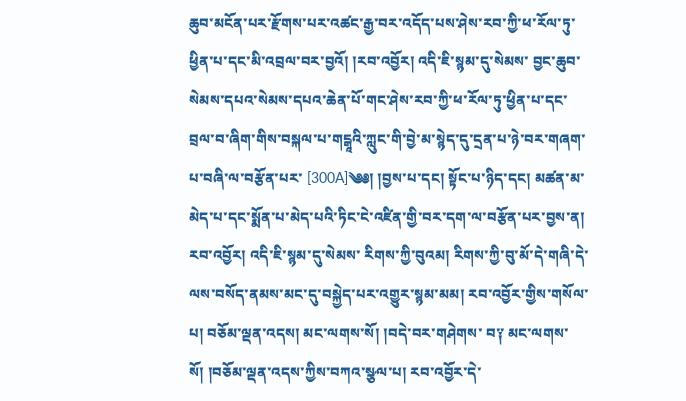ཆུབ་མངོན་པར་རྫོགས་པར་འཚང་རྒྱ་བར་འདོད་པས་ཤེས་རབ་ཀྱི་ཕ་རོལ་ཏུ་ཕྱིན་པ་དང་མི་འབྲལ་བར་བྱའོ། །རབ་འབྱོར། འདི་ཇི་སྙམ་དུ་སེམས་ བྱང་ཆུབ་སེམས་དཔའ་སེམས་དཔའ་ཆེན་པོ་གང་ཤེས་རབ་ཀྱི་ཕ་རོལ་ཏུ་ཕྱིན་པ་དང་བྲལ་བ་ཞིག་གིས་བསྐལ་པ་གངྒཱའི་ཀླུང་གི་བྱེ་མ་སྙེད་དུ་དྲན་པ་ཉེ་བར་གཞག་པ་བཞི་ལ་བརྩོན་པར་ [300A]༄༅། །བྱས་པ་དང། སྟོང་པ་ཉིད་དང། མཚན་མ་མེད་པ་དང་སྨོན་པ་མེད་པའི་ཏིང་ངེ་འཛིན་གྱི་བར་དག་ལ་བརྩོན་པར་བྱས་ན། རབ་འབྱོར། འདི་ཇི་སྙམ་དུ་སེམས་ རིགས་ཀྱི་བུའམ། རིགས་ཀྱི་བུ་མོ་དེ་གཞི་དེ་ལས་བསོད་ནམས་མང་དུ་བསྐྱེད་པར་འགྱུར་སྙམ་མམ། རབ་འབྱོར་གྱིས་གསོལ་པ། བཅོམ་ལྡན་འདས། མང་ལགས་སོ། །བདེ་བར་གཤེགས་ བ༑ མང་ལགས་སོ། །བཅོམ་ལྡན་འདས་ཀྱིས་བཀའ་སྩལ་པ། རབ་འབྱོར་དེ་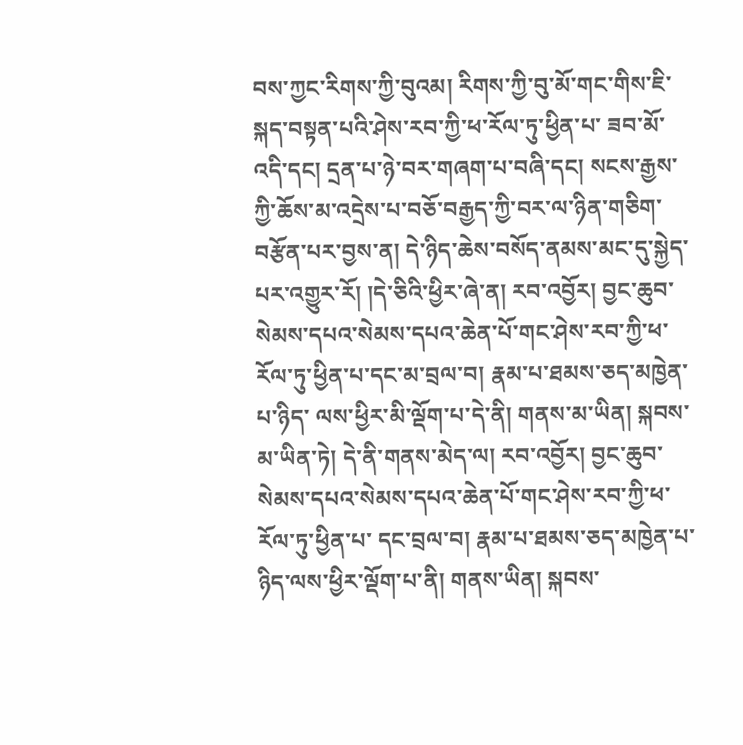བས་ཀྱང་རིགས་ཀྱི་བུའམ། རིགས་ཀྱི་བུ་མོ་གང་གིས་ཇི་སྐད་བསྟན་པའི་ཤེས་རབ་ཀྱི་ཕ་རོལ་ཏུ་ཕྱིན་པ་ ཟབ་མོ་འདི་དང། དྲན་པ་ཉེ་བར་གཞག་པ་བཞི་དང། སངས་རྒྱས་ཀྱི་ཆོས་མ་འདྲེས་པ་བཅོ་བརྒྱད་ཀྱི་བར་ལ་ཉིན་གཅིག་བརྩོན་པར་བྱས་ན། དེ་ཉིད་ཆེས་བསོད་ནམས་མང་དུ་སྐྱེད་ པར་འགྱུར་རོ། །དེ་ཅིའི་ཕྱིར་ཞེ་ན། རབ་འབྱོར། བྱང་ཆུབ་སེམས་དཔའ་སེམས་དཔའ་ཆེན་པོ་གང་ཤེས་རབ་ཀྱི་ཕ་རོལ་ཏུ་ཕྱིན་པ་དང་མ་བྲལ་བ། རྣམ་པ་ཐམས་ཅད་མཁྱེན་པ་ཉིད་ ལས་ཕྱིར་མི་ལྡོག་པ་དེ་ནི། གནས་མ་ཡིན། སྐབས་མ་ཡིན་ཏེ། དེ་ནི་གནས་མེད་ལ། རབ་འབྱོར། བྱང་ཆུབ་སེམས་དཔའ་སེམས་དཔའ་ཆེན་པོ་གང་ཤེས་རབ་ཀྱི་ཕ་རོལ་ཏུ་ཕྱིན་པ་ དང་བྲལ་བ། རྣམ་པ་ཐམས་ཅད་མཁྱེན་པ་ཉིད་ལས་ཕྱིར་ལྡོག་པ་ནི། གནས་ཡིན། སྐབས་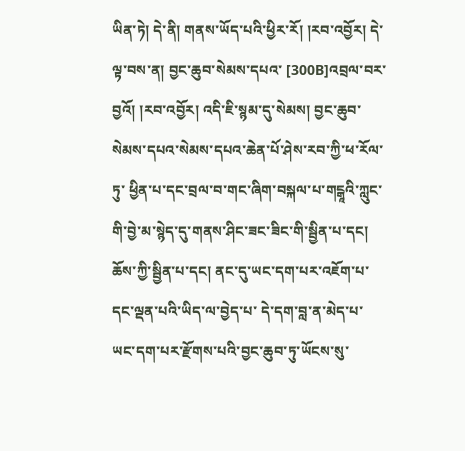ཡིན་ཏེ། དེ་ནི། གནས་ཡོད་པའི་ཕྱིར་རོ། །རབ་འབྱོར། དེ་ལྟ་བས་ན། བྱང་ཆུབ་སེམས་དཔའ་ [300B]འབྲལ་བར་བྱའོ། །རབ་འབྱོར། འདི་ཇི་སྙམ་དུ་སེམས། བྱང་ཆུབ་སེམས་དཔའ་སེམས་དཔའ་ཆེན་པོ་ཤེས་རབ་ཀྱི་ཕ་རོལ་ཏུ་ ཕྱིན་པ་དང་བྲལ་བ་གང་ཞིག་བསྐལ་པ་གངྒཱའི་ཀླུང་གི་བྱེ་མ་སྙེད་དུ་གནས་ཤིང་ཟང་ཟིང་གི་སྦྱིན་པ་དང། ཆོས་ཀྱི་སྦྱིན་པ་དང། ནང་དུ་ཡང་དག་པར་འཇོག་པ་དང་ལྡན་པའི་ཡིད་ལ་བྱེད་པ་ དེ་དག་བླ་ན་མེད་པ་ཡང་དག་པར་རྫོགས་པའི་བྱང་ཆུབ་ཏུ་ཡོངས་སུ་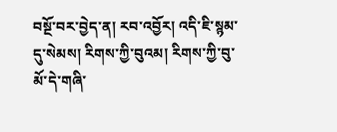བསྔོ་བར་བྱེད་ན། རབ་འབྱོར། འདི་ཇི་སྙམ་དུ་སེམས། རིགས་ཀྱི་བུའམ། རིགས་ཀྱི་བུ་མོ་དེ་གཞི་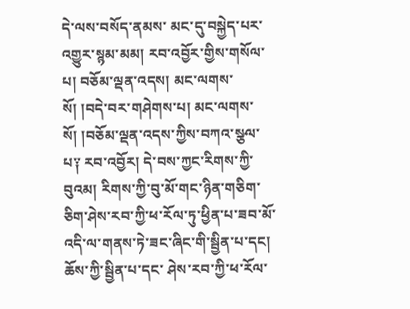དེ་ལས་བསོད་ནམས་ མང་དུ་བསྐྱེད་པར་འགྱུར་སྙམ་མམ། རབ་འབྱོར་གྱིས་གསོལ་པ། བཅོམ་ལྡན་འདས། མང་ལགས་སོ། །བདེ་བར་གཤེགས་པ། མང་ལགས་སོ། །བཅོམ་ལྡན་འདས་ཀྱིས་བཀའ་སྩལ་ པ༑ རབ་འབྱོར། དེ་བས་ཀྱང་རིགས་ཀྱི་བུའམ། རིགས་ཀྱི་བུ་མོ་གང་ཉིན་གཅིག་ཅིག་ཤེས་རབ་ཀྱི་ཕ་རོལ་ཏུ་ཕྱིན་པ་ཟབ་མོ་འདི་ལ་གནས་ཏེ་ཟང་ཞིང་གི་སྦྱིན་པ་དང། ཆོས་ཀྱི་སྦྱིན་པ་དང་ ཤེས་རབ་ཀྱི་ཕ་རོལ་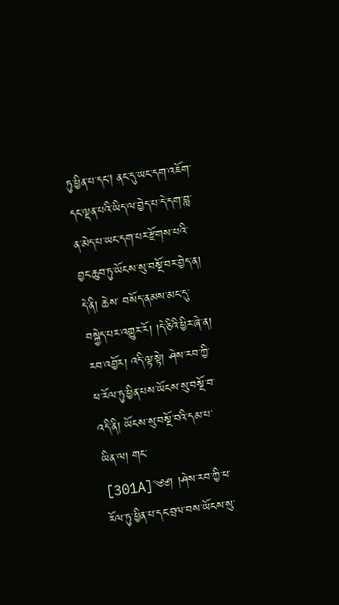ཏུ་ཕྱིན་པ་དང། ནང་དུ་ཡང་དག་འཇོག་དང་ལྡན་པའི་ཡིད་ལ་བྱེད་པ་དེ་དག་བླ་ན་མེད་པ་ཡང་དག་པར་རྫོགས་པའི་བྱང་ཆུབ་ཏུ་ཡོངས་སུ་བསྔོ་བར་བྱེད་ན། དེ་ནི། ཆེས་ བསོད་ནམས་མང་དུ་བསྐྱེད་པར་འགྱུར་རོ། །དེ་ཅིའི་ཕྱིར་ཞེ་ན། རབ་འབྱོར། འདི་ལྟ་སྟེ། ཤེས་རབ་ཀྱི་ཕ་རོལ་ཏུ་ཕྱིན་པས་ཡོངས་སུ་བསྔོ་བ་འདི་ནི། ཡོངས་སུ་བསྔོ་བའི་དམ་པ་ཡིན་ལ། གང་ [301A]༄༅། །ཤེས་རབ་ཀྱི་ཕ་རོལ་ཏུ་ཕྱིན་པ་དང་བྲལ་བས་ཡོངས་སུ་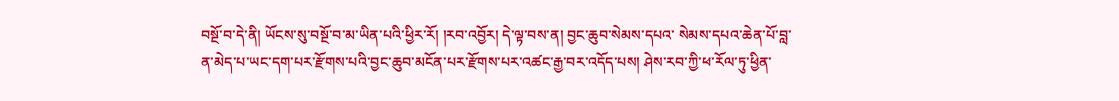བསྔོ་བ་དེ་ནི། ཡོངས་སུ་བསྔོ་བ་མ་ཡིན་པའི་ཕྱིར་རོ། །རབ་འབྱོར། དེ་ལྟ་བས་ན། བྱང་ཆུབ་སེམས་དཔའ་ སེམས་དཔའ་ཆེན་པོ་བླ་ན་མེད་པ་ཡང་དག་པར་རྫོགས་པའི་བྱང་ཆུབ་མངོན་པར་རྫོགས་པར་འཚང་རྒྱ་བར་འདོད་པས། ཤེས་རབ་ཀྱི་ཕ་རོལ་ཏུ་ཕྱིན་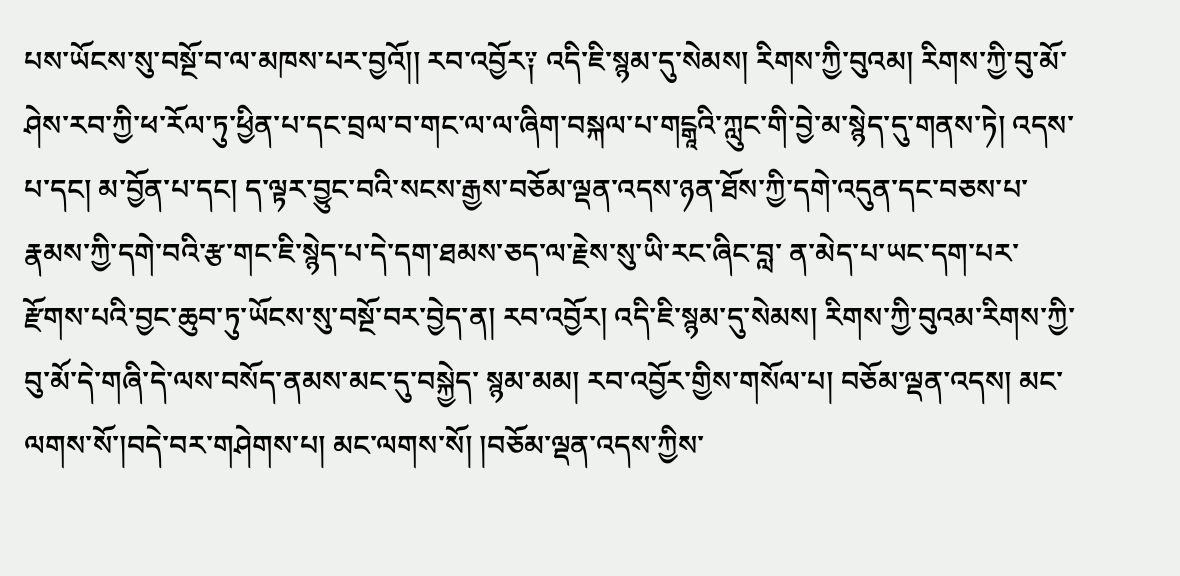པས་ཡོངས་སུ་བསྔོ་བ་ལ་མཁས་པར་བྱའོ།། རབ་འབྱོར༑ འདི་ཇི་སྙམ་དུ་སེམས། རིགས་ཀྱི་བུའམ། རིགས་ཀྱི་བུ་མོ་ཤེས་རབ་ཀྱི་ཕ་རོལ་ཏུ་ཕྱིན་པ་དང་བྲལ་བ་གང་ལ་ལ་ཞིག་བསྐལ་པ་གངྒཱའི་ཀླུང་གི་བྱེ་མ་སྙེད་དུ་གནས་ཏེ། འདས་ པ་དང། མ་བྱོན་པ་དང། ད་ལྟར་བྱུང་བའི་སངས་རྒྱས་བཅོམ་ལྡན་འདས་ཉན་ཐོས་ཀྱི་དགེ་འདུན་དང་བཅས་པ་རྣམས་ཀྱི་དགེ་བའི་རྩ་གང་ཇི་སྙེད་པ་དེ་དག་ཐམས་ཅད་ལ་རྗེས་སུ་ཡི་རང་ཞིང་བླ་ ན་མེད་པ་ཡང་དག་པར་རྫོགས་པའི་བྱང་ཆུབ་ཏུ་ཡོངས་སུ་བསྔོ་བར་བྱེད་ན། རབ་འབྱོར། འདི་ཇི་སྙམ་དུ་སེམས། རིགས་ཀྱི་བུའམ་རིགས་ཀྱི་བུ་མོ་དེ་གཞི་དེ་ལས་བསོད་ནམས་མང་དུ་བསྐྱེད་ སྙམ་མམ། རབ་འབྱོར་གྱིས་གསོལ་པ། བཅོམ་ལྡན་འདས། མང་ལགས་སོ་།བདེ་བར་གཤེགས་པ། མང་ལགས་སོ། །བཅོམ་ལྡན་འདས་ཀྱིས་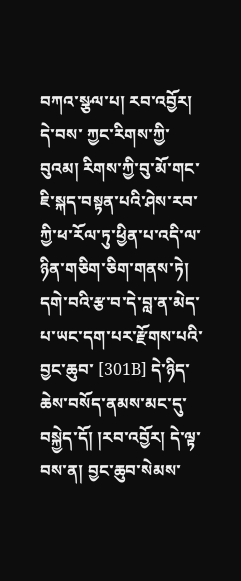བཀའ་སྩལ་པ། རབ་འབྱོར། དེ་བས་ ཀྱང་རིགས་ཀྱི་བུའམ། རིགས་ཀྱི་བུ་མོ་གང་ཇི་སྐད་བསྟན་པའི་ཤེས་རབ་ཀྱི་ཕ་རོལ་ཏུ་ཕྱིན་པ་འདི་ལ་ཉིན་གཅིག་ཅིག་གནས་ཏེ། དགེ་བའི་རྩ་བ་དེ་བླ་ན་མེད་པ་ཡང་དག་པར་རྫོགས་པའི་བྱང་ཆུབ་ [301B] དེ་ཉིད་ཆེས་བསོད་ནམས་མང་དུ་བསྐྱེད་དོ། །རབ་འབྱོར། དེ་ལྟ་བས་ན། བྱང་ཆུབ་སེམས་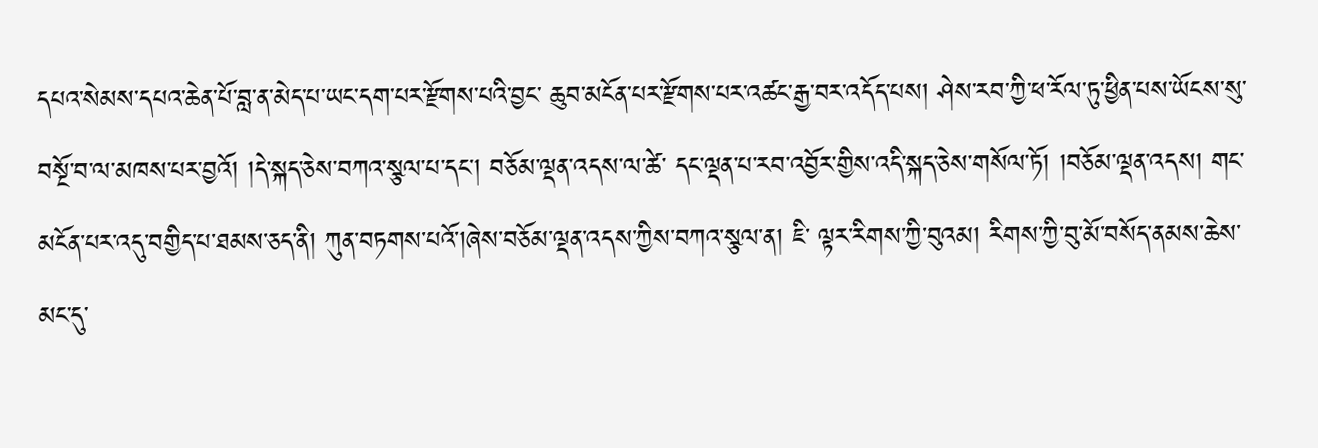དཔའ་སེམས་དཔའ་ཆེན་པོ་བླ་ན་མེད་པ་ཡང་དག་པར་རྫོགས་པའི་བྱང་ ཆུབ་མངོན་པར་རྫོགས་པར་འཚང་རྒྱ་བར་འདོད་པས། ཤེས་རབ་ཀྱི་ཕ་རོལ་ཏུ་ཕྱིན་པས་ཡོངས་སུ་བསྔོ་བ་ལ་མཁས་པར་བྱའོ། །དེ་སྐད་ཅེས་བཀའ་སྩལ་པ་དང། བཅོམ་ལྡན་འདས་ལ་ཚེ་ དང་ལྡན་པ་རབ་འབྱོར་གྱིས་འདི་སྐད་ཅེས་གསོལ་ཏོ། །བཅོམ་ལྡན་འདས། གང་མངོན་པར་འདུ་བགྱིད་པ་ཐམས་ཅད་ནི། ཀུན་བཏགས་པའོ་།ཞེས་བཅོམ་ལྡན་འདས་ཀྱིས་བཀའ་སྩལ་ན། ཇི་ ལྟར་རིགས་ཀྱི་བུའམ། རིགས་ཀྱི་བུ་མོ་བསོད་ནམས་ཆེས་མང་དུ་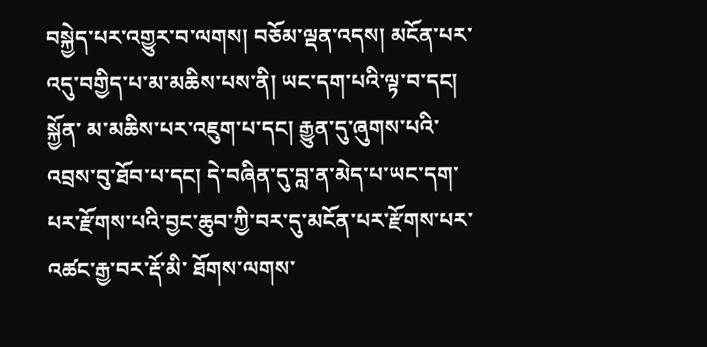བསྐྱེད་པར་འགྱུར་བ་ལགས། བཅོམ་ལྡན་འདས། མངོན་པར་འདུ་བགྱིད་པ་མ་མཆིས་པས་ནི། ཡང་དག་པའི་ལྟ་བ་དང། སྐྱོན་ མ་མཆིས་པར་འཇུག་པ་དང། རྒྱུན་དུ་ཞུགས་པའི་འབྲས་བུ་ཐོབ་པ་དང། དེ་བཞིན་དུ་བླ་ན་མེད་པ་ཡང་དག་པར་རྫོགས་པའི་བྱང་ཆུབ་ཀྱི་བར་དུ་མངོན་པར་རྫོགས་པར་འཚང་རྒྱ་བར་རྡོ་མི་ ཐོགས་ལགས་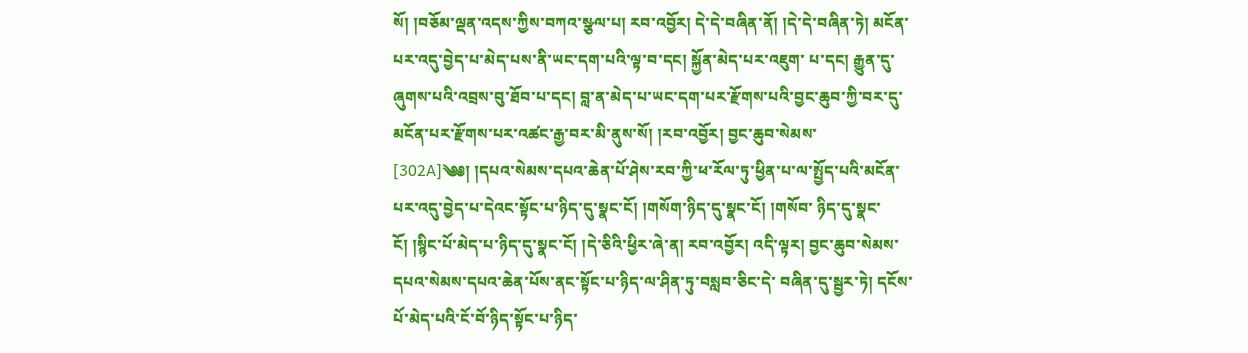སོ། །བཅོམ་ལྡན་འདས་ཀྱིས་བཀའ་སྩལ་པ། རབ་འབྱོར། དེ་དེ་བཞིན་ནོ། །དེ་དེ་བཞིན་ཏེ། མངོན་པར་འདུ་བྱེད་པ་མེད་པས་ནི་ཡང་དག་པའི་ལྟ་བ་དང། སྐྱོན་མེད་པར་འཇུག་ པ་དང། རྒྱུན་དུ་ཞུགས་པའི་འབྲས་བུ་ཐོབ་པ་དང། བླ་ན་མེད་པ་ཡང་དག་པར་རྫོགས་པའི་བྱང་ཆུབ་ཀྱི་བར་དུ་མངོན་པར་རྫོགས་པར་འཚང་རྒྱ་བར་མི་ནུས་སོ། །རབ་འབྱོར། བྱང་ཆུབ་སེམས་ [302A]༄༅། །དཔའ་སེམས་དཔའ་ཆེན་པོ་ཤེས་རབ་ཀྱི་ཕ་རོལ་ཏུ་ཕྱིན་པ་ལ་སྤྱོད་པའི་མངོན་པར་འདུ་བྱེད་པ་དེའང་སྟོང་པ་ཉིད་དུ་སྣང་ངོ། །གསོག་ཉིད་དུ་སྣང་ངོ། །གསོབ་ ཉིད་དུ་སྣང་ངོ། །སྙིང་པོ་མེད་པ་ཉིད་དུ་སྣང་ངོ། །དེ་ཅིའི་ཕྱིར་ཞེ་ན། རབ་འབྱོར། འདི་ལྟར། བྱང་ཆུབ་སེམས་དཔའ་སེམས་དཔའ་ཆེན་པོས་ནང་སྟོང་པ་ཉིད་ལ་ཤིན་ཏུ་བསླབ་ཅིང་དེ་ བཞིན་དུ་སྦྱར་ཏེ། དངོས་པོ་མེད་པའི་ངོ་བོ་ཉིད་སྟོང་པ་ཉིད་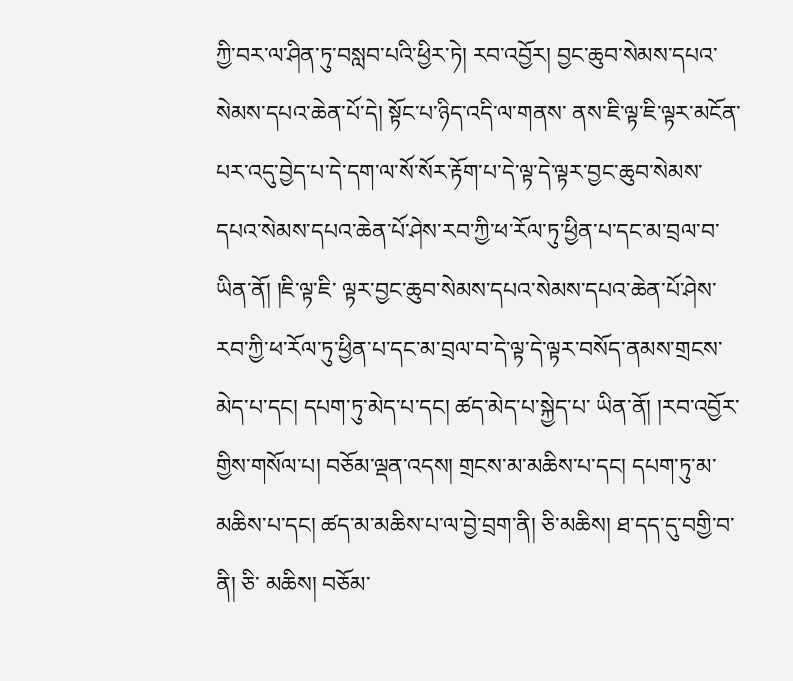ཀྱི་བར་ལ་ཤིན་ཏུ་བསླབ་པའི་ཕྱིར་ཏེ། རབ་འབྱོར། བྱང་ཆུབ་སེམས་དཔའ་སེམས་དཔའ་ཆེན་པོ་དེ། སྟོང་པ་ཉིད་འདི་ལ་གནས་ ནས་ཇི་ལྟ་ཇི་ལྟར་མངོན་པར་འདུ་བྱེད་པ་དེ་དག་ལ་སོ་སོར་རྟོག་པ་དེ་ལྟ་དེ་ལྟར་བྱང་ཆུབ་སེམས་དཔའ་སེམས་དཔའ་ཆེན་པོ་ཤེས་རབ་ཀྱི་ཕ་རོལ་ཏུ་ཕྱིན་པ་དང་མ་བྲལ་བ་ཡིན་ནོ། །ཇི་ལྟ་ཇི་ ལྟར་བྱང་ཆུབ་སེམས་དཔའ་སེམས་དཔའ་ཆེན་པོ་ཤེས་རབ་ཀྱི་ཕ་རོལ་ཏུ་ཕྱིན་པ་དང་མ་བྲལ་བ་དེ་ལྟ་དེ་ལྟར་བསོད་ནམས་གྲངས་མེད་པ་དང། དཔག་ཏུ་མེད་པ་དང། ཚད་མེད་པ་སྐྱེད་པ་ ཡིན་ནོ། །རབ་འབྱོར་གྱིས་གསོལ་པ། བཅོམ་ལྡན་འདས། གྲངས་མ་མཆིས་པ་དང། དཔག་ཏུ་མ་མཆིས་པ་དང། ཚད་མ་མཆིས་པ་ལ་བྱེ་བྲག་ནི། ཅི་མཆིས། ཐ་དད་དུ་བགྱི་བ་ནི། ཅི་ མཆིས། བཅོམ་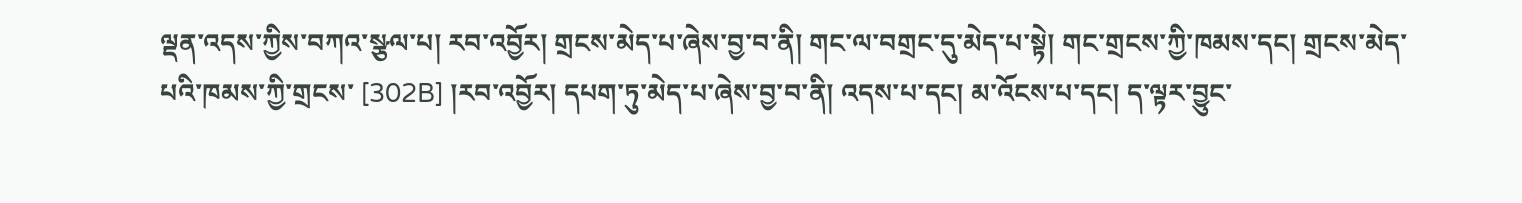ལྡན་འདས་ཀྱིས་བཀའ་སྩལ་པ། རབ་འབྱོར། གྲངས་མེད་པ་ཞེས་བྱ་བ་ནི། གང་ལ་བགྲང་དུ་མེད་པ་སྟེ། གང་གྲངས་ཀྱི་ཁམས་དང། གྲངས་མེད་པའི་ཁམས་ཀྱི་གྲངས་ [302B] །རབ་འབྱོར། དཔག་ཏུ་མེད་པ་ཞེས་བྱ་བ་ནི། འདས་པ་དང། མ་འོངས་པ་དང། ད་ལྟར་བྱུང་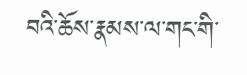བའི་ཆོས་རྣམས་ལ་གང་གི་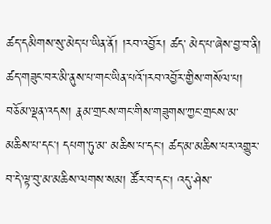ཚད་དམིགས་སུ་མེད་པ་ཡིན་ནོ། །རབ་འབྱོར། ཚད་ མེད་པ་ཞེས་བྱ་བ་ནི། ཚད་གཟུང་བར་མི་ནུས་པ་གང་ཡིན་པའོ་།རབ་འབྱོར་གྱིས་གསོལ་པ། བཅོམ་ལྡན་འདས། རྣམ་གྲངས་གང་གིས་གཟུགས་ཀྱང་གྲངས་མ་མཆིས་པ་དང། དཔག་ཏུ་མ་ མཆིས་པ་དང། ཚད་མ་མཆིས་པར་འགྱུར་བ་དེ་ལྟ་བུ་མ་མཆིས་ལགས་སམ། ཚོར་བ་དང། འདུ་ཤེས་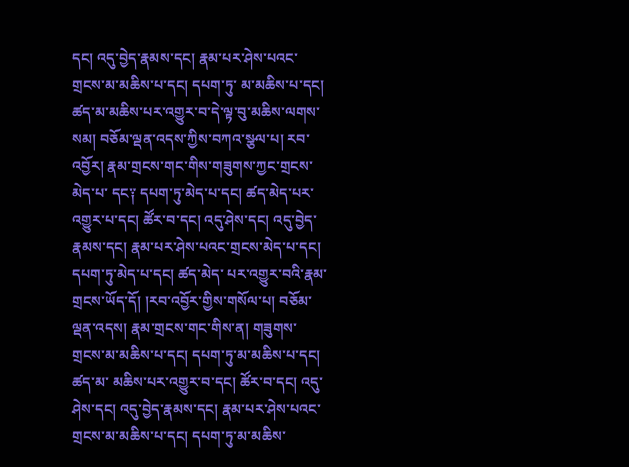དང། འདུ་བྱེད་རྣམས་དང། རྣམ་པར་ཤེས་པའང་གྲངས་མ་མཆིས་པ་དང། དཔག་ཏུ་ མ་མཆིས་པ་དང། ཚད་མ་མཆིས་པར་འགྱུར་བ་དེ་ལྟ་བུ་མཆིས་ལགས་སམ། བཅོམ་ལྡན་འདས་ཀྱིས་བཀའ་སྩལ་པ། རབ་འབྱོར། རྣམ་གྲངས་གང་གིས་གཟུགས་ཀྱང་གྲངས་མེད་པ་ དང༑ དཔག་ཏུ་མེད་པ་དང། ཚད་མེད་པར་འགྱུར་པ་དང། ཚོར་བ་དང། འདུ་ཤེས་དང། འདུ་བྱེད་རྣམས་དང། རྣམ་པར་ཤེས་པའང་གྲངས་མེད་པ་དང། དཔག་ཏུ་མེད་པ་དང། ཚད་མེད་ པར་འགྱུར་བའི་རྣམ་གྲངས་ཡོད་དོ། །རབ་འབྱོར་གྱིས་གསོལ་པ། བཅོམ་ལྡན་འདས། རྣམ་གྲངས་གང་གིས་ན། གཟུགས་གྲངས་མ་མཆིས་པ་དང། དཔག་ཏུ་མ་མཆིས་པ་དང། ཚད་མ་ མཆིས་པར་འགྱུར་བ་དང། ཚོར་བ་དང། འདུ་ཤེས་དང། འདུ་བྱེད་རྣམས་དང། རྣམ་པར་ཤེས་པའང་གྲངས་མ་མཆིས་པ་དང། དཔག་ཏུ་མ་མཆིས་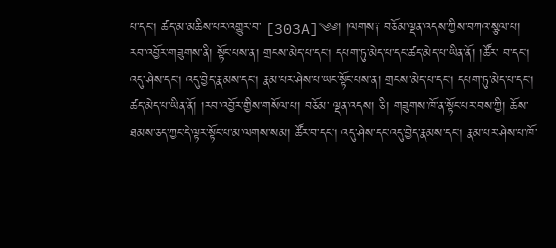པ་དང། ཚད་མ་མཆིས་པར་འགྱུར་བ་ [303A]༄༅། །ལགས༑ བཅོམ་ལྡན་འདས་ཀྱིས་བཀའ་སྩལ་པ། རབ་འབྱོར་གཟུགས་ནི། སྟོང་པས་ན། གྲངས་མེད་པ་དང། དཔག་ཏུ་མེད་པ་དང་ཚད་མེད་པ་ཡིན་ནོ། །ཚོར་ བ་དང། འདུ་ཤེས་དང། འདུ་བྱེད་རྣམས་དང། རྣམ་པར་ཤེས་པ་ཡང་སྟོང་པས་ན། གྲངས་མེད་པ་དང། དཔག་ཏུ་མེད་པ་དང། ཚད་མེད་པ་ཡིན་ནོ། །རབ་འབྱོར་གྱིས་གསོལ་པ། བཅོམ་ ལྡན་འདས། ཅི། གཟུགས་ཁོ་ན་སྟོང་པར་བས་ཀྱི། ཆོས་ཐམས་ཅད་ཀྱང་དེ་ལྟར་སྟོང་པ་མ་ལགས་སམ། ཚོར་བ་དང། འདུ་ཤེས་དང་འདུ་བྱེད་རྣམས་དང། རྣམ་པར་ཤེས་པ་ཁོ་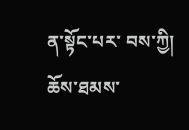ན་སྟོང་པར་ བས་ཀྱི། ཆོས་ཐམས་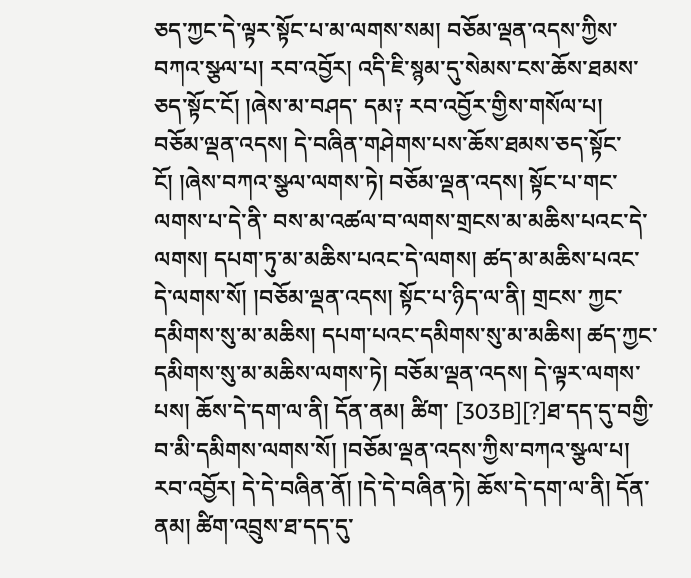ཅད་ཀྱང་དེ་ལྟར་སྟོང་པ་མ་ལགས་སམ། བཅོམ་ལྡན་འདས་ཀྱིས་བཀའ་སྩལ་པ། རབ་འབྱོར། འདི་ཇི་སྙམ་དུ་སེམས་ངས་ཆོས་ཐམས་ཅད་སྟོང་ངོ། །ཞེས་མ་བཤད་ དམ༑ རབ་འབྱོར་གྱིས་གསོལ་པ། བཅོམ་ལྡན་འདས། དེ་བཞིན་གཤེགས་པས་ཆོས་ཐམས་ཅད་སྟོང་ངོ། །ཞེས་བཀའ་སྩལ་ལགས་ཏེ། བཅོམ་ལྡན་འདས། སྟོང་པ་གང་ལགས་པ་དེ་ནི་ བས་མ་འཚལ་བ་ལགས་གྲངས་མ་མཆིས་པའང་དེ་ལགས། དཔག་ཏུ་མ་མཆིས་པའང་དེ་ལགས། ཚད་མ་མཆིས་པའང་དེ་ལགས་སོ། །བཅོམ་ལྡན་འདས། སྟོང་པ་ཉིད་ལ་ནི། གྲངས་ ཀྱང་དམིགས་སུ་མ་མཆིས། དཔག་པའང་དམིགས་སུ་མ་མཆིས། ཚད་ཀྱང་དམིགས་སུ་མ་མཆིས་ལགས་ཏེ། བཅོམ་ལྡན་འདས། དེ་ལྟར་ལགས་པས། ཆོས་དེ་དག་ལ་ནི། དོན་ནམ། ཚིག་ [303B][?]ཐ་དད་དུ་བགྱི་བ་མི་དམིགས་ལགས་སོ། །བཅོམ་ལྡན་འདས་ཀྱིས་བཀའ་སྩལ་པ། རབ་འབྱོར། དེ་དེ་བཞིན་ནོ། །དེ་དེ་བཞིན་ཏེ། ཆོས་དེ་དག་ལ་ནི། དོན་ནམ། ཚིག་འབྲུས་ཐ་དད་དུ་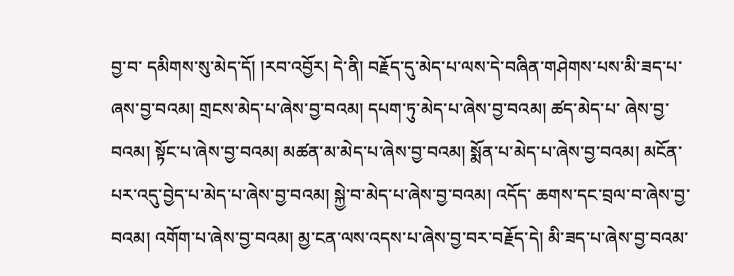བྱ་བ་ དམིགས་སུ་མེད་དོ། །རབ་འབྱོར། དེ་ནི། བརྗོད་དུ་མེད་པ་ལས་དེ་བཞིན་གཤེགས་པས་མི་ཟད་པ་ཞས་བྱ་བའམ། གྲངས་མེད་པ་ཞེས་བྱ་བའམ། དཔག་ཏུ་མེད་པ་ཞེས་བྱ་བའམ། ཚད་མེད་པ་ ཞེས་བྱ་བའམ། སྟོང་པ་ཞེས་བྱ་བའམ། མཚན་མ་མེད་པ་ཞེས་བྱ་བའམ། སྨོན་པ་མེད་པ་ཞེས་བྱ་བའམ། མངོན་པར་འདུ་བྱེད་པ་མེད་པ་ཞེས་བྱ་བའམ། སྐྱེ་བ་མེད་པ་ཞེས་བྱ་བའམ། འདོད་ ཆགས་དང་བྲལ་བ་ཞེས་བྱ་བའམ། འགོག་པ་ཞེས་བྱ་བའམ། མྱ་ངན་ལས་འདས་པ་ཞེས་བྱ་བར་བརྗོད་དེ། མི་ཟད་པ་ཞེས་བྱ་བའམ་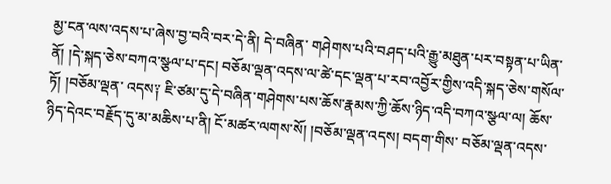མྱ་ངན་ལས་འདས་པ་ཞེས་བྱ་བའི་བར་དེ་ནི། དེ་བཞིན་ གཤེགས་པའི་བཤད་པའི་རྒྱུ་མཐུན་པར་བསྟན་པ་ཡིན་ནོ། །དེ་སྐད་ཅེས་བཀའ་སྩལ་པ་དང། བཅོམ་ལྡན་འདས་ལ་ཚེ་དང་ལྡན་པ་རབ་འབྱོར་གྱིས་འདི་སྐད་ཅེས་གསོལ་ཏོ། །བཅོམ་ལྡན་ འདས༑ ཇི་ཙམ་དུ་དེ་བཞིན་གཤེགས་པས་ཆོས་རྣམས་ཀྱི་ཆོས་ཉིད་འདི་བཀའ་སྩལ་ལ། ཆོས་ཉིད་དེའང་བརྗོད་དུ་མ་མཆིས་པ་ནི། ངོ་མཚར་ལགས་སོ། །བཅོམ་ལྡན་འདས། བདག་གིས་ བཅོམ་ལྡན་འདས་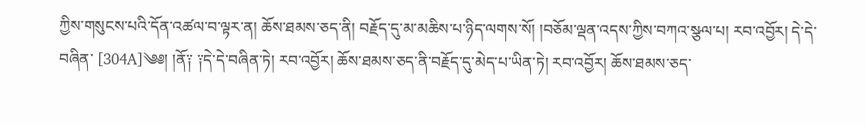ཀྱིས་གསུངས་པའི་དོན་འཚལ་བ་ལྟར་ན། ཆོས་ཐམས་ཅད་ནི། བརྗོད་དུ་མ་མཆིས་པ་ཉིད་ལགས་སོ། །བཅོམ་ལྡན་འདས་ཀྱིས་བཀའ་སྩལ་པ། རབ་འབྱོར། དེ་དེ་བཞིན་ [304A]༄༅། །ནོ༑ ༑དེ་དེ་བཞིན་ཏེ། རབ་འབྱོར། ཆོས་ཐམས་ཅད་ནི་བརྗོད་དུ་མེད་པ་ཡིན་ཏེ། རབ་འབྱོར། ཆོས་ཐམས་ཅད་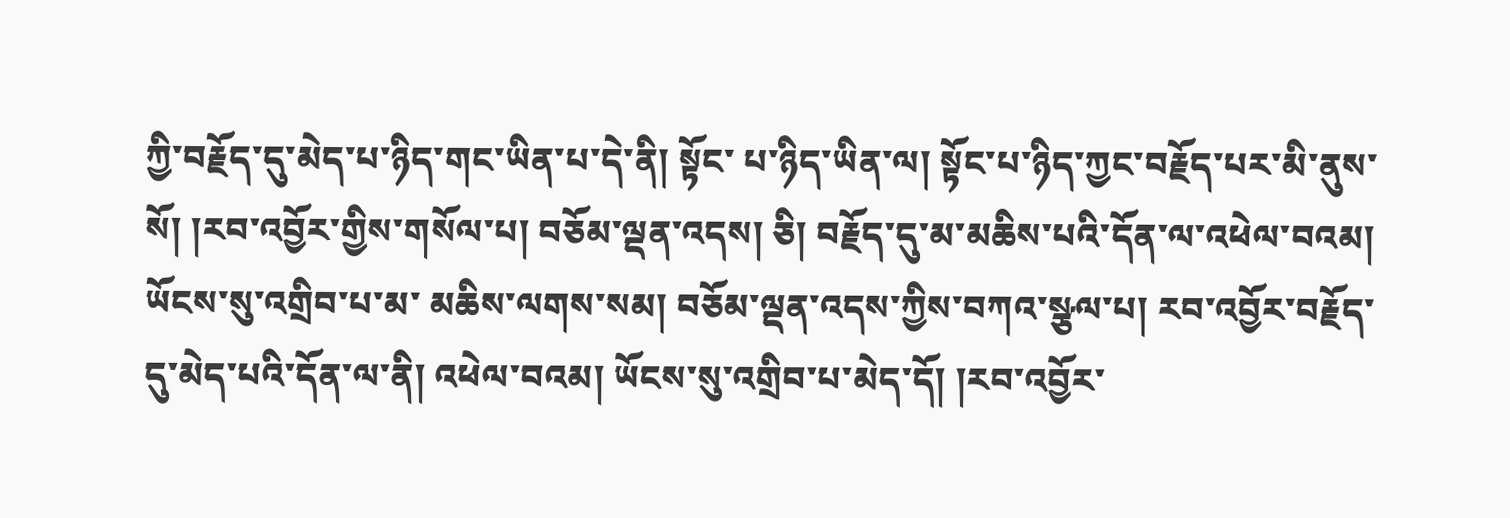ཀྱི་བརྗོད་དུ་མེད་པ་ཉིད་གང་ཡིན་པ་དེ་ནི། སྟོང་ པ་ཉིད་ཡིན་ལ། སྟོང་པ་ཉིད་ཀྱང་བརྗོད་པར་མི་ནུས་སོ། །རབ་འབྱོར་གྱིས་གསོལ་པ། བཅོམ་ལྡན་འདས། ཅི། བརྗོད་དུ་མ་མཆིས་པའི་དོན་ལ་འཕེལ་བའམ། ཡོངས་སུ་འགྲིབ་པ་མ་ མཆིས་ལགས་སམ། བཅོམ་ལྡན་འདས་ཀྱིས་བཀའ་སྩལ་པ། རབ་འབྱོར་བརྗོད་དུ་མེད་པའི་དོན་ལ་ནི། འཕེལ་བའམ། ཡོངས་སུ་འགྲིབ་པ་མེད་དོ། །རབ་འབྱོར་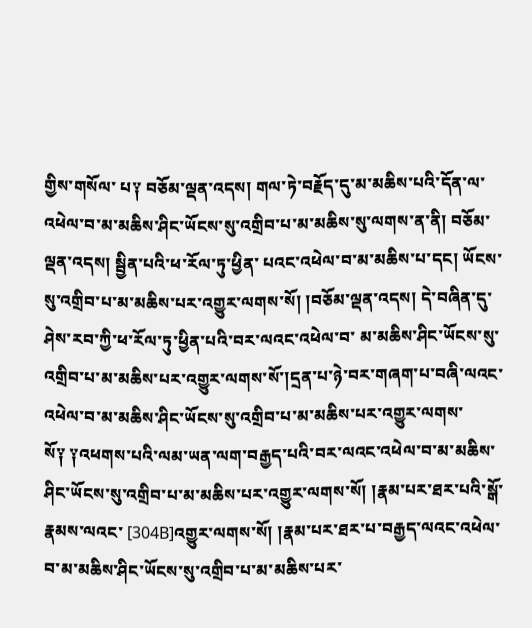གྱིས་གསོལ་ པ༑ བཅོམ་ལྡན་འདས། གལ་ཏེ་བརྗོད་དུ་མ་མཆིས་པའི་དོན་ལ་འཕེལ་བ་མ་མཆིས་ཤིང་ཡོངས་སུ་འགྲིབ་པ་མ་མཆིས་སུ་ལགས་ན་ནི། བཅོམ་ལྡན་འདས། སྦྱིན་པའི་ཕ་རོལ་ཏུ་ཕྱིན་ པའང་འཕེལ་བ་མ་མཆིས་པ་དང། ཡོངས་སུ་འགྲིབ་པ་མ་མཆིས་པར་འགྱུར་ལགས་སོ། །བཅོམ་ལྡན་འདས། དེ་བཞིན་དུ་ཤེས་རབ་ཀྱི་ཕ་རོལ་ཏུ་ཕྱིན་པའི་བར་ལའང་འཕེལ་བ་ མ་མཆིས་ཤིང་ཡོངས་སུ་འགྲིབ་པ་མ་མཆིས་པར་འགྱུར་ལགས་སོ་།དྲན་པ་ཉེ་བར་གཞག་པ་བཞི་ལའང་འཕེལ་བ་མ་མཆིས་ཤིང་ཡོངས་སུ་འགྲིབ་པ་མ་མཆིས་པར་འགྱུར་ལགས་ སོ༑ ༑འཕགས་པའི་ལམ་ཡན་ལག་བརྒྱད་པའི་བར་ལའང་འཕེལ་བ་མ་མཆིས་ཤིང་ཡོངས་སུ་འགྲིབ་པ་མ་མཆིས་པར་འགྱུར་ལགས་སོ། །རྣམ་པར་ཐར་པའི་སྒོ་རྣམས་ལའང་ [304B]འགྱུར་ལགས་སོ། །རྣམ་པར་ཐར་པ་བརྒྱད་ལའང་འཕེལ་བ་མ་མཆིས་ཤིང་ཡོངས་སུ་འགྲིབ་པ་མ་མཆིས་པར་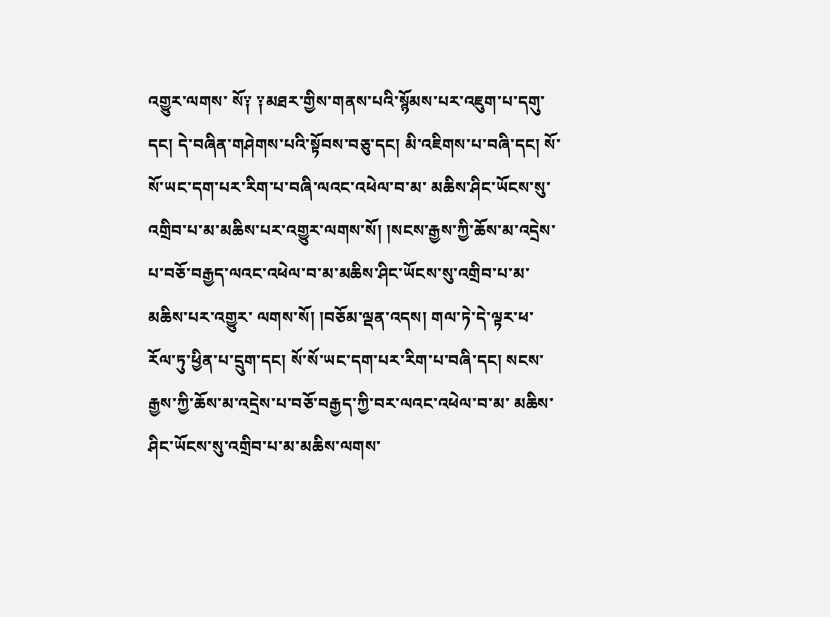འགྱུར་ལགས་ སོ༑ ༑མཐར་གྱིས་གནས་པའི་སྙོམས་པར་འཇུག་པ་དགུ་དང། དེ་བཞིན་གཤེགས་པའི་སྟོབས་བཅུ་དང། མི་འཇིགས་པ་བཞི་དང། སོ་སོ་ཡང་དག་པར་རིག་པ་བཞི་ལའང་འཕེལ་བ་མ་ མཆིས་ཤིང་ཡོངས་སུ་འགྲིབ་པ་མ་མཆིས་པར་འགྱུར་ལགས་སོ། །སངས་རྒྱས་ཀྱི་ཆོས་མ་འདྲེས་པ་བཅོ་བརྒྱད་ལའང་འཕེལ་བ་མ་མཆིས་ཤིང་ཡོངས་སུ་འགྲིབ་པ་མ་མཆིས་པར་འགྱུར་ ལགས་སོ། །བཅོམ་ལྡན་འདས། གལ་ཏེ་དེ་ལྟར་ཕ་རོལ་ཏུ་ཕྱིན་པ་དྲུག་དང། སོ་སོ་ཡང་དག་པར་རིག་པ་བཞི་དང། སངས་རྒྱས་ཀྱི་ཆོས་མ་འདྲེས་པ་བཅོ་བརྒྱད་ཀྱི་བར་ལའང་འཕེལ་བ་མ་ མཆིས་ཤིང་ཡོངས་སུ་འགྲིབ་པ་མ་མཆིས་ལགས་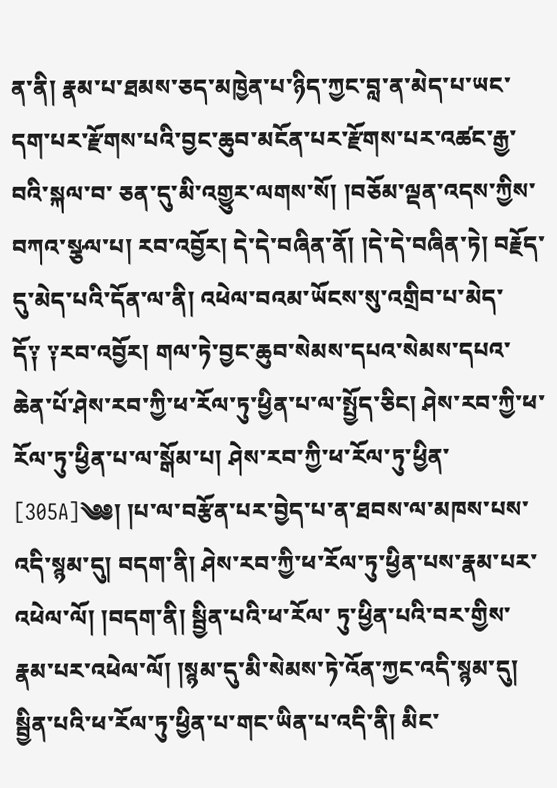ན་ནི། རྣམ་པ་ཐམས་ཅད་མཁྱེན་པ་ཉིད་ཀྱང་བླ་ན་མེད་པ་ཡང་དག་པར་རྫོགས་པའི་བྱང་ཆུབ་མངོན་པར་རྫོགས་པར་འཚང་རྒྱ་བའི་སྐལ་བ་ ཅན་དུ་མི་འགྱུར་ལགས་སོ། །བཅོམ་ལྡན་འདས་ཀྱིས་བཀའ་སྩལ་པ། རབ་འབྱོར། དེ་དེ་བཞིན་ནོ། །དེ་དེ་བཞིན་ཏེ། བརྗོད་དུ་མེད་པའི་དོན་ལ་ནི། འཕེལ་བའམ་ཡོངས་སུ་འགྲིབ་པ་མེད་ དོ༑ ༑རབ་འབྱོར། གལ་ཏེ་བྱང་ཆུབ་སེམས་དཔའ་སེམས་དཔའ་ཆེན་པོ་ཤེས་རབ་ཀྱི་ཕ་རོལ་ཏུ་ཕྱིན་པ་ལ་སྤྱོད་ཅིང། ཤེས་རབ་ཀྱི་ཕ་རོལ་ཏུ་ཕྱིན་པ་ལ་སྒོམ་པ། ཤེས་རབ་ཀྱི་ཕ་རོལ་ཏུ་ཕྱིན་ [305A]༄༅། །པ་ལ་བརྩོན་པར་བྱེད་པ་ན་ཐབས་ལ་མཁས་པས་འདི་སྙམ་དུ། བདག་ནི། ཤེས་རབ་ཀྱི་ཕ་རོལ་ཏུ་ཕྱིན་པས་རྣམ་པར་འཕེལ་ལོ། །བདག་ནི། སྦྱིན་པའི་ཕ་རོལ་ ཏུ་ཕྱིན་པའི་བར་གྱིས་རྣམ་པར་འཕེལ་ལོ། །སྙམ་དུ་མི་སེམས་ཏེ་འོན་ཀྱང་འདི་སྙམ་དུ། སྦྱིན་པའི་ཕ་རོལ་ཏུ་ཕྱིན་པ་གང་ཡིན་པ་འདི་ནི། མིང་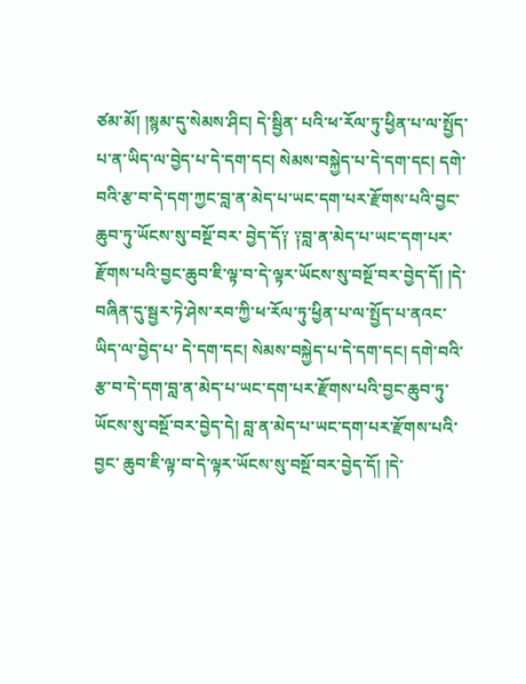ཙམ་མོ། །སྙམ་དུ་སེམས་ཤིང། དེ་སྦྱིན་ པའི་ཕ་རོལ་ཏུ་ཕྱིན་པ་ལ་སྤྱོད་པ་ན་ཡིད་ལ་བྱེད་པ་དེ་དག་དང། སེམས་བསྐྱེད་པ་དེ་དག་དང། དགེ་བའི་རྩ་བ་དེ་དག་ཀྱང་བླ་ན་མེད་པ་ཡང་དག་པར་རྫོགས་པའི་བྱང་ཆུབ་ཏུ་ཡོངས་སུ་བསྔོ་བར་ བྱེད་དོ༑ ༑བླ་ན་མེད་པ་ཡང་དག་པར་རྫོགས་པའི་བྱང་ཆུབ་ཇི་ལྟ་བ་དེ་ལྟར་ཡོངས་སུ་བསྔོ་བར་བྱེད་དོ། །དེ་བཞིན་དུ་སྦྱར་ཏེ་ཤེས་རབ་ཀྱི་ཕ་རོལ་ཏུ་ཕྱིན་པ་ལ་སྤྱོད་པ་ནའང་ཡིད་ལ་བྱེད་པ་ དེ་དག་དང། སེམས་བསྐྱེད་པ་དེ་དག་དང། དགེ་བའི་རྩ་བ་དེ་དག་བླ་ན་མེད་པ་ཡང་དག་པར་རྫོགས་པའི་བྱང་ཆུབ་ཏུ་ཡོངས་སུ་བསྔོ་བར་བྱེད་དེ། བླ་ན་མེད་པ་ཡང་དག་པར་རྫོགས་པའི་བྱང་ ཆུབ་ཇི་ལྟ་བ་དེ་ལྟར་ཡོངས་སུ་བསྔོ་བར་བྱེད་དོ། །དེ་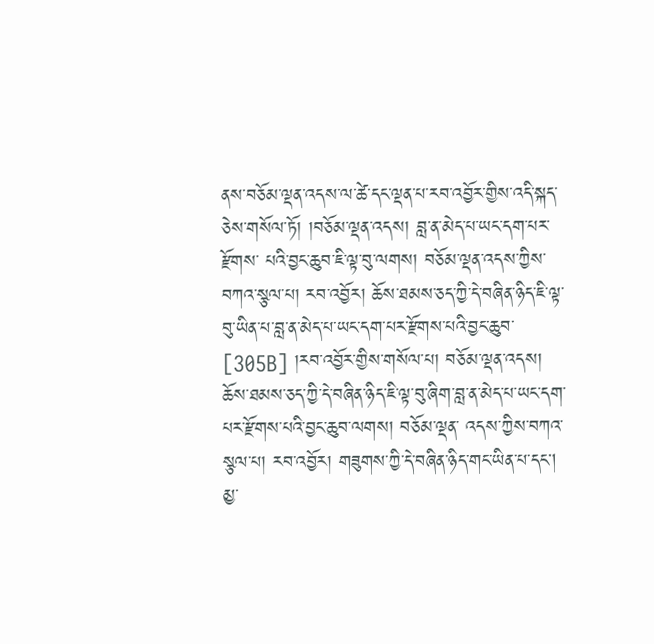ནས་བཅོམ་ལྡན་འདས་ལ་ཚེ་དང་ལྡན་པ་རབ་འབྱོར་གྱིས་འདི་སྐད་ཅེས་གསོལ་ཏོ། །བཅོམ་ལྡན་འདས། བླ་ན་མེད་པ་ཡང་དག་པར་རྫོགས་ པའི་བྱང་ཆུབ་ཇི་ལྟ་བུ་ལགས། བཅོམ་ལྡན་འདས་ཀྱིས་བཀའ་སྩལ་པ། རབ་འབྱོར། ཆོས་ཐམས་ཅད་ཀྱི་དེ་བཞིན་ཉིད་ཇི་ལྟ་བུ་ཡིན་པ་བླ་ན་མེད་པ་ཡང་དག་པར་རྫོགས་པའི་བྱང་ཆུབ་ [305B] །རབ་འབྱོར་གྱིས་གསོལ་པ། བཅོམ་ལྡན་འདས། ཆོས་ཐམས་ཅད་ཀྱི་དེ་བཞིན་ཉིད་ཇི་ལྟ་བུ་ཞིག་བླ་ན་མེད་པ་ཡང་དག་པར་རྫོགས་པའི་བྱང་ཆུབ་ལགས། བཅོམ་ལྡན་ འདས་ཀྱིས་བཀའ་སྩལ་པ། རབ་འབྱོར། གཟུགས་ཀྱི་དེ་བཞིན་ཉིད་གང་ཡིན་པ་དང། མྱ་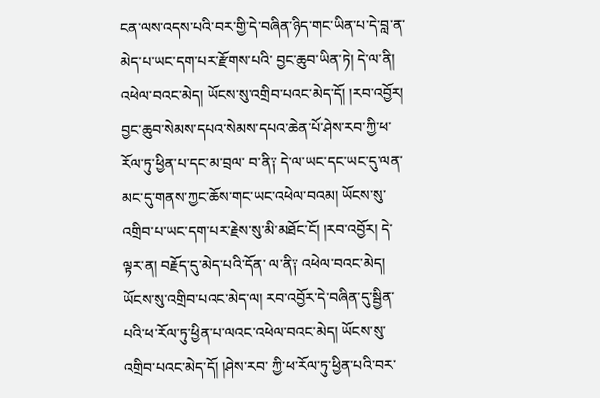ངན་ལས་འདས་པའི་བར་གྱི་དེ་བཞིན་ཉིད་གང་ཡིན་པ་དེ་བླ་ན་མེད་པ་ཡང་དག་པར་རྫོགས་པའི་ བྱང་ཆུབ་ཡིན་ཏེ། དེ་ལ་ནི། འཕེལ་བའང་མེད། ཡོངས་སུ་འགྲིབ་པའང་མེད་དོ། །རབ་འབྱོར། བྱང་ཆུབ་སེམས་དཔའ་སེམས་དཔའ་ཆེན་པོ་ཤེས་རབ་ཀྱི་ཕ་རོལ་ཏུ་ཕྱིན་པ་དང་མ་བྲལ་ བ་ནི༑ དེ་ལ་ཡང་དང་ཡང་དུ་ལན་མང་དུ་གནས་ཀྱང་ཆོས་གང་ཡང་འཕེལ་བའམ། ཡོངས་སུ་འགྲིབ་པ་ཡང་དག་པར་རྗེས་སུ་མི་མཐོང་ངོ། །རབ་འབྱོར། དེ་ལྟར་ན། བརྗོད་དུ་མེད་པའི་དོན་ ལ་ནི༑ འཕེལ་བའང་མེད། ཡོངས་སུ་འགྲིབ་པའང་མེད་ལ། རབ་འབྱོར་དེ་བཞིན་དུ་སྦྱིན་པའི་ཕ་རོལ་ཏུ་ཕྱིན་པ་ལའང་འཕེལ་བའང་མེད། ཡོངས་སུ་འགྲིབ་པའང་མེད་དོ། །ཤེས་རབ་ ཀྱི་ཕ་རོལ་ཏུ་ཕྱིན་པའི་བར་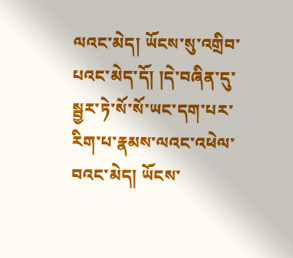ལའང་མེད། ཡོངས་སུ་འགྲིབ་པའང་མེད་དོ། །དེ་བཞིན་དུ་སྦྱར་ཏེ་སོ་སོ་ཡང་དག་པར་རིག་པ་རྣམས་ལའང་འཕེལ་བའང་མེད། ཡོངས་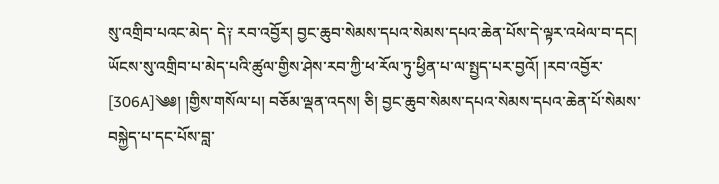སུ་འགྲིབ་པའང་མེད་ དེ༑ རབ་འབྱོར། བྱང་ཆུབ་སེམས་དཔའ་སེམས་དཔའ་ཆེན་པོས་དེ་ལྟར་འཕེལ་བ་དང། ཡོངས་སུ་འགྲིབ་པ་མེད་པའི་ཚུལ་གྱིས་ཤེས་རབ་ཀྱི་ཕ་རོལ་ཏུ་ཕྱིན་པ་ལ་སྤྱད་པར་བྱའོ། །རབ་འབྱོར་ [306A]༄༅། །གྱིས་གསོལ་པ། བཅོམ་ལྡན་འདས། ཅི། བྱང་ཆུབ་སེམས་དཔའ་སེམས་དཔའ་ཆེན་པོ་སེམས་བསྐྱེད་པ་དང་པོས་བླ་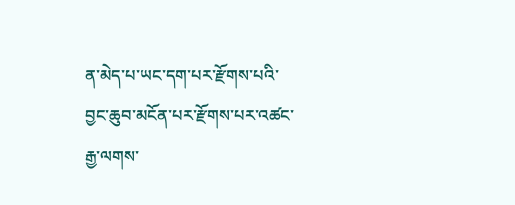ན་མེད་པ་ཡང་དག་པར་རྫོགས་པའི་ བྱང་ཆུབ་མངོན་པར་རྫོགས་པར་འཚང་རྒྱ་ལགས་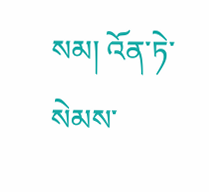སམ། འོན་ཏེ་སེམས་